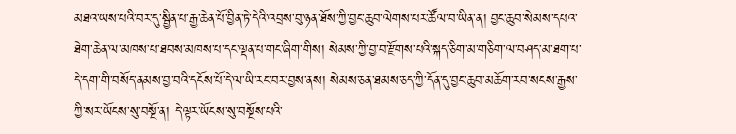མཐའ་ཡས་པའི་བར་དུ་སྦྱིན་པ་རྒྱ་ཆེན་པོ་བྱིན་ཏེ་དེའི་འབྲས་བུ་ཉན་ཐོས་ཀྱི་བྱང་ཆུབ་ལེགས་པར་ཚོལ་བ་ཡིན་ན། བྱང་ཆུབ་སེམས་དཔའ་ཐེག་ཆེན་ལ་མཁས་པ་ཐབས་མཁས་པ་དང་ལྡན་པ་གང་ཞིག་གིས། སེམས་ཀྱི་བྱ་བ་རྫོགས་པའི་སྐད་ཅིག་མ་གཅིག་ལ་བཤད་མ་ཐག་པ་དེ་དག་གི་བསོད་ནམས་བྱ་བའི་དངོས་པོ་དེ་ལ་ཡི་རང་བར་བྱས་ནས། སེམས་ཅན་ཐམས་ཅད་ཀྱི་དོན་དུ་བྱང་ཆུབ་མཆོག་རབ་སངས་རྒྱས་ཀྱི་སར་ཡོངས་སུ་བསྔོ་ན། དེ་ལྟར་ཡོངས་སུ་བསྔོས་པའི་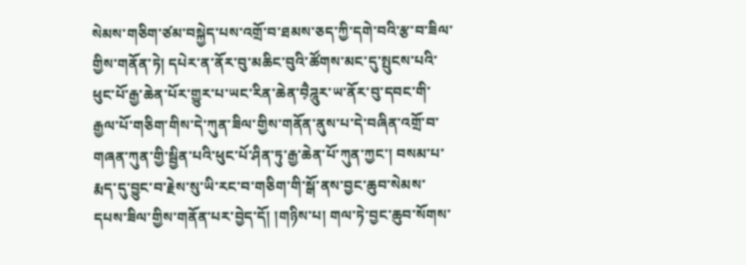སེམས་གཅིག་ཙམ་བསྐྱེད་པས་འགྲོ་བ་ཐམས་ཅད་ཀྱི་དགེ་བའི་རྩ་བ་ཟིལ་གྱིས་གནོན་ཏེ། དཔེར་ན་ནོར་བུ་མཆིང་བུའི་ཚོགས་མང་དུ་སྤུངས་པའི་ཕུང་པོ་རྒྱ་ཆེན་པོར་གྱུར་པ་ཡང་རིན་ཆེན་བཻ༷ཌཱུར་ཡ་ནོར་བུ་དབང་གི་རྒྱལ་པོ་གཅིག་གིས་དེ་ཀུན་ཟིལ་གྱིས་གནོན་ནུས་པ་དེ་བཞིན་འགྲོ་བ་གཞན་ཀུན་གྱི་སྦྱིན་པའི་ཕུང་པོ་ཤིན་ཏུ་རྒྱ་ཆེན་པོ་ཀུན་ཀྱང་། བསམ་པ་རྨད་དུ་བྱུང་བ་རྗེས་སུ་ཡི་རང་བ་གཅིག་གི་སྒོ་ནས་བྱང་ཆུབ་སེམས་དཔས་ཟིལ་གྱིས་གནོན་པར་བྱེད་དོ། །གཉིས་པ། གལ་ཏེ་བྱང་ཆུབ་སོགས་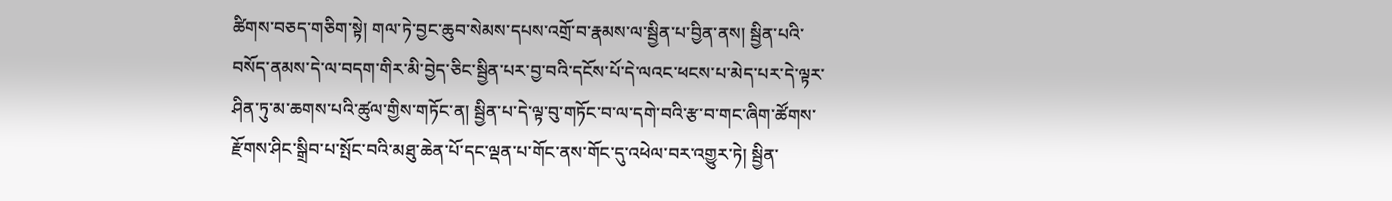ཚིགས་བཅད་གཅིག་སྟེ། གལ་ཏེ་བྱང་ཆུབ་སེམས་དཔས་འགྲོ་བ་རྣམས་ལ་སྦྱིན་པ་བྱིན་ནས། སྦྱིན་པའི་བསོད་ནམས་དེ་ལ་བདག་གིར་མི་བྱེད་ཅིང་སྦྱིན་པར་བྱ་བའི་དངོས་པོ་དེ་ལའང་ཕངས་པ་མེད་པར་དེ་ལྟར་ཤིན་ཏུ་མ་ཆགས་པའི་ཚུལ་གྱིས་གཏོང་ན། སྦྱིན་པ་དེ་ལྟ་བུ་གཏོང་བ་ལ་དགེ་བའི་རྩ་བ་གང་ཞིག་ཚོགས་རྫོགས་ཤིང་སྒྲིབ་པ་སྤོང་བའི་མཐུ་ཆེན་པོ་དང་ལྡན་པ་གོང་ནས་གོང་དུ་འཕེལ་བར་འགྱུར་ཏེ། སྦྱིན་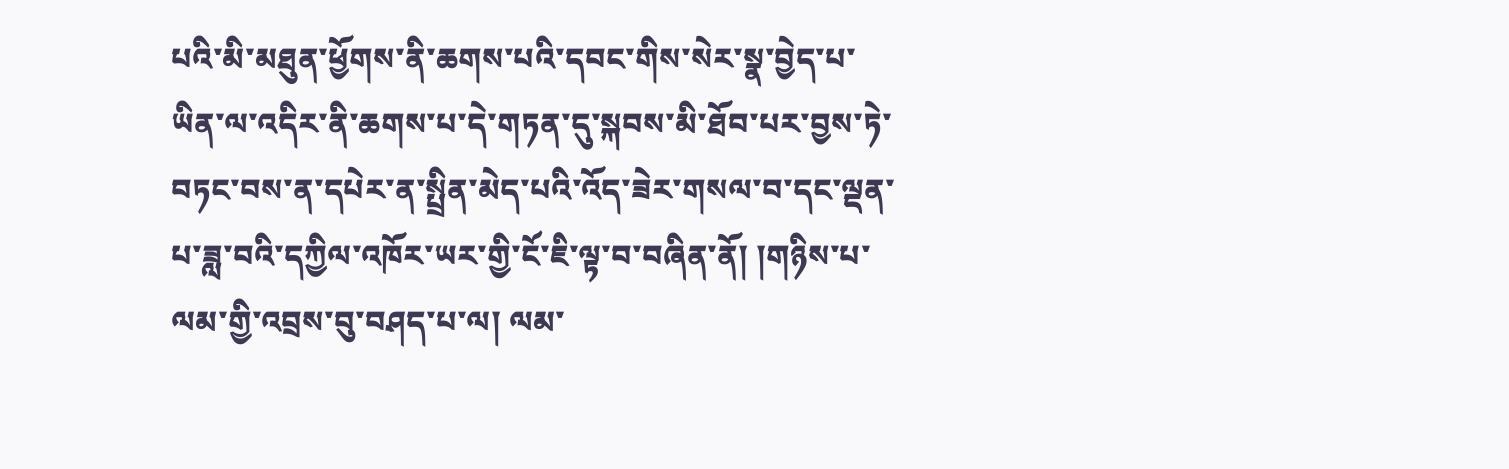པའི་མི་མཐུན་ཕྱོགས་ནི་ཆགས་པའི་དབང་གིས་སེར་སྣ་བྱེད་པ་ཡིན་ལ་འདིར་ནི་ཆགས་པ་དེ་གཏན་དུ་སྐབས་མི་ཐོབ་པར་བྱས་ཏེ་བཏང་བས་ན་དཔེར་ན་སྤྲིན་མེད་པའི་འོད་ཟེར་གསལ་བ་དང་ལྡན་པ་ཟླ་བའི་དཀྱིལ་འཁོར་ཡར་གྱི་ངོ་ཇི་ལྟ་བ་བཞིན་ནོ། །གཉིས་པ་ལམ་གྱི་འབྲས་བུ་བཤད་པ་ལ། ལམ་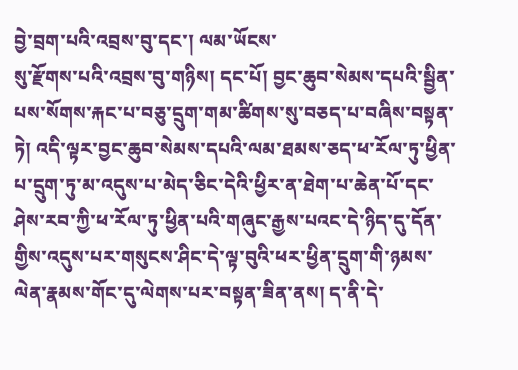བྱེ་བྲག་པའི་འབྲས་བུ་དང་། ལམ་ཡོངས་
སུ་རྫོགས་པའི་འབྲས་བུ་གཉིས། དང་པོ། བྱང་ཆུབ་སེམས་དཔའི་སྦྱིན་པས་སོགས་རྐང་པ་བཅུ་དྲུག་གམ་ཚིགས་སུ་བཅད་པ་བཞིས་བསྟན་ཏེ། འདི་ལྟར་བྱང་ཆུབ་སེམས་དཔའི་ལམ་ཐམས་ཅད་ཕ་རོལ་ཏུ་ཕྱིན་པ་དྲུག་ཏུ་མ་འདུས་པ་མེད་ཅིང་དེའི་ཕྱིར་ན་ཐེག་པ་ཆེན་པོ་དང་ཤེས་རབ་ཀྱི་ཕ་རོལ་ཏུ་ཕྱིན་པའི་གཞུང་རྒྱས་པའང་དེ་ཉིད་དུ་དོན་གྱིས་འདུས་པར་གསུངས་ཤིང་དེ་ལྟ་བུའི་ཕར་ཕྱིན་དྲུག་གི་ཉམས་ལེན་རྣམས་གོང་དུ་ལེགས་པར་བསྟན་ཟིན་ནས། ད་ནི་དེ་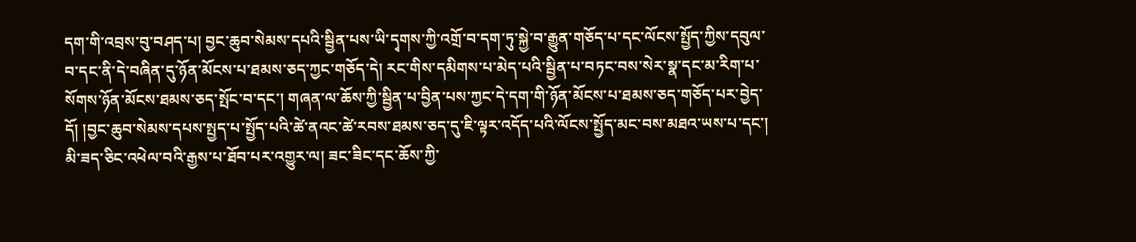དག་གི་འབྲས་བུ་བཤད་པ། བྱང་ཆུབ་སེམས་དཔའི་སྦྱིན་པས་ཡི་དྭགས་ཀྱི་འགྲོ་བ་དག་ཏུ་སྐྱེ་བ་རྒྱུན་གཅོད་པ་དང་ལོངས་སྤྱོད་ཀྱིས་དབུལ་བ་དང་ནི་དེ་བཞིན་དུ་ཉོན་མོངས་པ་ཐམས་ཅད་ཀྱང་གཅོད་དེ། རང་གིས་དམིགས་པ་མེད་པའི་སྦྱིན་པ་བཏང་བས་སེར་སྣ་དང་མ་རིག་པ་སོགས་ཉོན་མོངས་ཐམས་ཅད་སྤོང་བ་དང་། གཞན་ལ་ཆོས་ཀྱི་སྦྱིན་པ་བྱིན་པས་ཀྱང་དེ་དག་གི་ཉོན་མོངས་པ་ཐམས་ཅད་གཅོད་པར་བྱེད་དོ། །བྱང་ཆུབ་སེམས་དཔས་སྤྱད་པ་སྤྱོད་པའི་ཚེ་ནའང་ཚེ་རབས་ཐམས་ཅད་དུ་ཇི་ལྟར་འདོད་པའི་ལོངས་སྤྱོད་མང་བས་མཐའ་ཡས་པ་དང་། མི་ཟད་ཅིང་འཕེལ་བའི་རྒྱས་པ་ཐོབ་པར་འགྱུར་ལ། ཟང་ཟིང་དང་ཆོས་ཀྱི་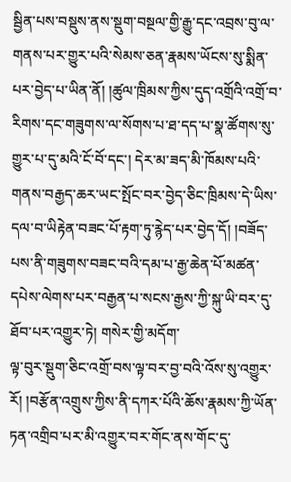སྦྱིན་པས་བསྡུས་ནས་སྡུག་བསྔལ་གྱི་རྒྱུ་དང་འབྲས་བུ་ལ་གནས་པར་གྱུར་པའི་སེམས་ཅན་རྣམས་ཡོངས་སུ་སྨིན་པར་བྱེད་པ་ཡིན་ནོ། །ཚུལ་ཁྲིམས་ཀྱིས་དུད་འགྲོའི་འགྲོ་བ་རིགས་དང་གཟུགས་ལ་སོགས་པ་ཐ་དད་པ་སྣ་ཚོགས་སུ་གྱུར་པ་དུ་མའི་ངོ་བོ་དང་། དེར་མ་ཟད་མི་ཁོམས་པའི་གནས་བརྒྱད་ཆར་ཡང་སྤོང་བར་བྱེད་ཅིང་ཁྲིམས་དེ་ཡིས་དལ་བ་ཡིརྟེན་བཟང་པོ་རྟག་ཏུ་རྙེད་པར་བྱེད་དོ། །བཟོད་པས་ནི་གཟུགས་བཟང་བའི་དམ་པ་རྒྱ་ཆེན་པོ་མཚན་དཔེས་ལེགས་པར་བརྒྱན་པ་སངས་རྒྱས་ཀྱི་སྐུ་ཡི་བར་དུ་ཐོབ་པར་འགྱུར་ཏེ། གསེར་གྱི་མདོག་
ལྟ་བུར་སྡུག་ཅིང་འགྲོ་བས་ལྟ་བར་བྱ་བའི་འོས་སུ་འགྱུར་རོ། །བརྩོན་འགྲུས་ཀྱིས་ནི་དཀར་པོའི་ཆོས་རྣམས་ཀྱི་ཡོན་ཏན་འགྲིབ་པར་མི་འགྱུར་བར་གོང་ནས་གོང་དུ་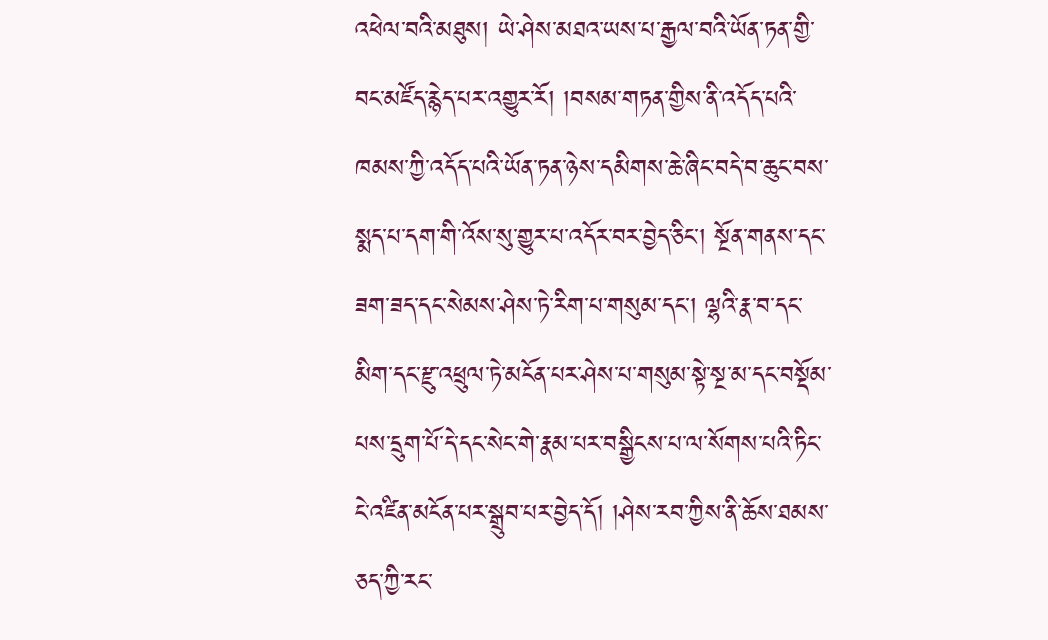འཕེལ་བའི་མཐུས། ཡེ་ཤེས་མཐའ་ཡས་པ་རྒྱལ་བའི་ཡོན་ཏན་གྱི་བང་མཛོད་རྙེད་པར་འགྱུར་རོ། །བསམ་གཏན་གྱིས་ནི་འདོད་པའི་ཁམས་ཀྱི་འདོད་པའི་ཡོན་ཏན་ཉེས་དམིགས་ཆེ་ཞིང་བདེ་བ་ཆུང་བས་སྨད་པ་དག་གི་འོས་སུ་གྱུར་པ་འདོར་བར་བྱེད་ཅིང་། སྔོན་གནས་དང་ཟག་ཟད་དང་སེམས་ཤེས་ཏེ་རིག་པ་གསུམ་དང་། ལྷའི་རྣ་བ་དང་མིག་དང་རྫུ་འཕྲུལ་ཏེ་མངོན་པར་ཤེས་པ་གསུམ་སྟེ་སྔ་མ་དང་བསྡོམ་པས་དྲུག་པོ་དེ་དང་སེང་གེ་རྣམ་པར་བསྒྱིངས་པ་ལ་སོགས་པའི་ཏིང་ངེ་འཛིན་མངོན་པར་སྒྲུབ་པར་བྱེད་དོ། །ཤེས་རབ་ཀྱིས་ནི་ཆོས་ཐམས་ཅད་ཀྱི་རང་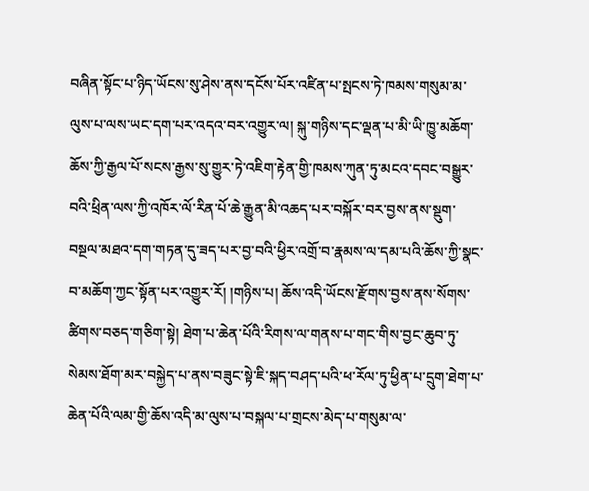བཞིན་སྟོང་པ་ཉིད་ཡོངས་སུ་ཤེས་ནས་དངོས་པོར་འཛིན་པ་སྤངས་ཏེ་ཁམས་གསུམ་མ་ལུས་པ་ལས་ཡང་དག་པར་འདའ་བར་འགྱུར་ལ། སྐུ་གཉིས་དང་ལྡན་པ་མི་ཡི་ཁྱུ་མཆོག་ཆོས་ཀྱི་རྒྱལ་པོ་སངས་རྒྱས་སུ་གྱུར་ཏེ་འཇིག་རྟེན་གྱི་ཁམས་ཀུན་ཏུ་མངའ་དབང་བསྒྱུར་བའི་ཕྲིན་ལས་ཀྱི་འཁོར་ལོ་རིན་པོ་ཆེ་རྒྱུན་མི་འཆད་པར་བསྐོར་བར་བྱས་ནས་སྡུག་བསྔལ་མཐའ་དག་གཏན་དུ་ཟད་པར་བྱ་བའི་ཕྱིར་འགྲོ་བ་རྣམས་ལ་དམ་པའི་ཆོས་ཀྱི་སྣང་བ་མཆོག་ཀྱང་སྟོན་པར་འགྱུར་རོ། །གཉིས་པ། ཆོས་འདི་ཡོངས་རྫོགས་བྱས་ནས་སོགས་ཚིགས་བཅད་གཅིག་སྟེ། ཐེག་པ་ཆེན་པོའི་རིགས་ལ་གནས་པ་གང་གིས་བྱང་ཆུབ་ཏུ་སེམས་ཐོག་མར་བསྐྱེད་པ་ནས་བཟུང་སྟེ་ཇི་སྐད་བཤད་པའི་ཕ་རོལ་ཏུ་ཕྱིན་པ་དྲུག་ཐེག་པ་ཆེན་པོའི་ལམ་གྱི་ཆོས་འདི་མ་ལུས་པ་བསྐལ་པ་གྲངས་མེད་པ་གསུམ་ལ་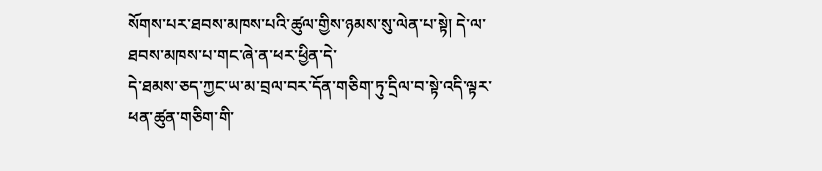སོགས་པར་ཐབས་མཁས་པའི་ཚུལ་གྱིས་ཉམས་སུ་ལེན་པ་སྟེ། དེ་ལ་ཐབས་མཁས་པ་གང་ཞེ་ན་ཕར་ཕྱིན་དེ་
དེ་ཐམས་ཅད་ཀྱང་ཡ་མ་བྲལ་བར་དོན་གཅིག་ཏུ་དྲིལ་བ་སྟེ་འདི་ལྟར་ཕན་ཚུན་གཅིག་གི་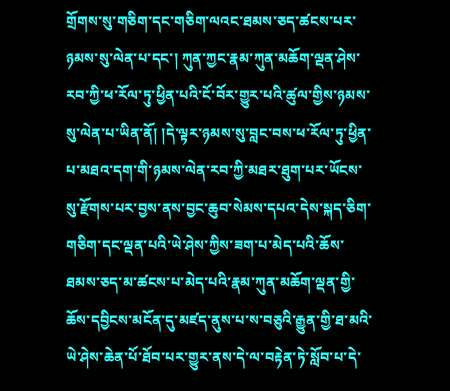གྲོགས་སུ་གཅིག་དང་གཅིག་ལའང་ཐམས་ཅད་ཚངས་པར་ཉམས་སུ་ལེན་པ་དང་། ཀུན་ཀྱང་རྣམ་ཀུན་མཆོག་ལྡན་ཤེས་རབ་ཀྱི་ཕ་རོལ་ཏུ་ཕྱིན་པའི་ངོ་བོར་གྱུར་པའི་ཚུལ་གྱིས་ཉམས་སུ་ལེན་པ་ཡིན་ནོ། །དེ་ལྟར་ཉམས་སུ་བླང་བས་ཕ་རོལ་ཏུ་ཕྱིན་པ་མཐའ་དག་གི་ཉམས་ལེན་རབ་ཀྱི་མཐར་ཐུག་པར་ཡོངས་སུ་རྫོགས་པར་བྱས་ནས་བྱང་ཆུབ་སེམས་དཔའ་དེས་སྐད་ཅིག་གཅིག་དང་ལྡན་པའི་ཡེ་ཤེས་ཀྱིས་ཟག་པ་མེད་པའི་ཆོས་ཐམས་ཅད་མ་ཚངས་པ་མེད་པའི་རྣམ་ཀུན་མཆོག་ལྡན་གྱི་ཆོས་དབྱིངས་མངོན་དུ་མཛད་ནུས་པ་ས་བཅུའི་རྒྱུན་གྱི་ཐ་མའི་ཡེ་ཤེས་ཆེན་པོ་ཐོབ་པར་གྱུར་ནས་དེ་ལ་བརྟེན་ཏེ་སློབ་པ་དེ་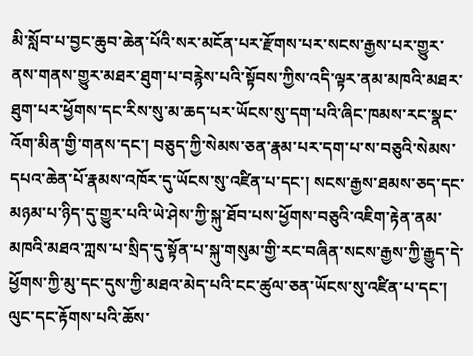མི་སློབ་པ་བྱང་ཆུབ་ཆེན་པོའི་སར་མངོན་པར་རྫོགས་པར་སངས་རྒྱས་པར་གྱུར་ནས་གནས་གྱུར་མཐར་ཐུག་པ་བརྙེས་པའི་སྟོབས་ཀྱིས་འདི་ལྟར་ནམ་མཁའི་མཐར་ཐུག་པར་ཕྱོགས་དང་རིས་སུ་མ་ཆད་པར་ཡོངས་སུ་དག་པའི་ཞིང་ཁམས་རང་སྣང་འོག་མིན་གྱི་གནས་དང་། བཅུད་ཀྱི་སེམས་ཅན་རྣམ་པར་དག་པ་ས་བཅུའི་སེམས་དཔའ་ཆེན་པོ་རྣམས་འཁོར་དུ་ཡོངས་སུ་འཛིན་པ་དང་། སངས་རྒྱས་ཐམས་ཅད་དང་མཉམ་པ་ཉིད་དུ་གྱུར་པའི་ཡེ་ཤེས་ཀྱི་སྐུ་ཐོབ་པས་ཕྱོགས་བཅུའི་འཇིག་རྟེན་ནམ་མཁའི་མཐའ་ཀླས་པ་སྲིད་དུ་སྟོན་པ་སྐུ་གསུམ་གྱི་རང་བཞིན་སངས་རྒྱས་ཀྱི་རྒྱུད་དེ་ཕྱོགས་ཀྱི་མུ་དང་དུས་ཀྱི་མཐའ་མེད་པའི་ངང་ཚུལ་ཅན་ཡོངས་སུ་འཛིན་པ་དང་། ལུང་དང་རྟོགས་པའི་ཆོས་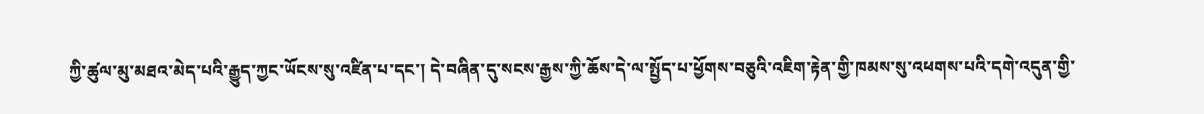ཀྱི་ཚུལ་མུ་མཐའ་མེད་པའི་རྒྱུད་ཀྱང་ཡོངས་སུ་འཛིན་པ་དང་། དེ་བཞིན་དུ་སངས་རྒྱས་ཀྱི་ཆོས་དེ་ལ་སྤྱོད་པ་ཕྱོགས་བཅུའི་འཇིག་རྟེན་གྱི་ཁམས་སུ་འཕགས་པའི་དགེ་འདུན་གྱི་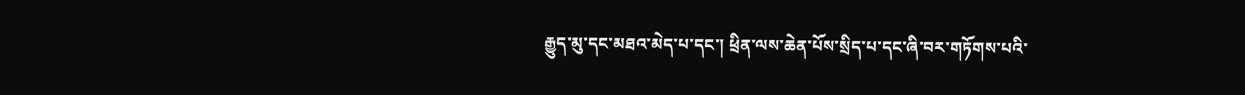རྒྱུད་མུ་དང་མཐའ་མེད་པ་དང་། ཕྲིན་ལས་ཆེན་པོས་སྲིད་པ་དང་ཞི་བར་གཏོགས་པའི་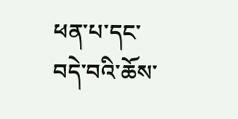ཕན་པ་དང་བདེ་བའི་ཆོས་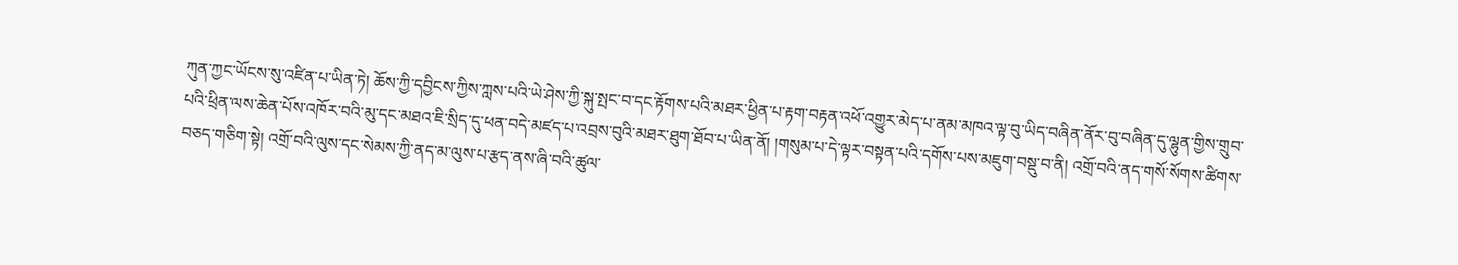ཀུན་ཀྱང་ཡོངས་སུ་འཛིན་པ་ཡིན་ཏེ། ཆོས་ཀྱི་དབྱིངས་ཀྱིས་ཀླས་པའི་ཡེ་ཤེས་ཀྱི་སྐུ་སྤང་བ་དང་རྟོགས་པའི་མཐར་ཕྱིན་པ་རྟག་བརྟན་འཕོ་འགྱུར་མེད་པ་ནམ་མཁའ་ལྟ་བུ་ཡིད་བཞིན་ནོར་བུ་བཞིན་དུ་ལྷུན་གྱིས་གྲུབ་པའི་ཕྲིན་ལས་ཆེན་པོས་འཁོར་བའི་མུ་དང་མཐའ་ཇི་སྲིད་དུ་ཕན་བདེ་མཛད་པ་འབྲས་བུའི་མཐར་ཐུག་ཐོབ་པ་ཡིན་ནོ། །གསུམ་པ་དེ་ལྟར་བསྟན་པའི་དགོས་པས་མཇུག་བསྡུ་བ་ནི། འགྲོ་བའི་ནད་གསོ་སོགས་ཚིགས་བཅད་གཅིག་སྟེ། འགྲོ་བའི་ལུས་དང་སེམས་ཀྱི་ནད་མ་ལུས་པ་རྩད་ནས་ཞི་བའི་ཚུལ་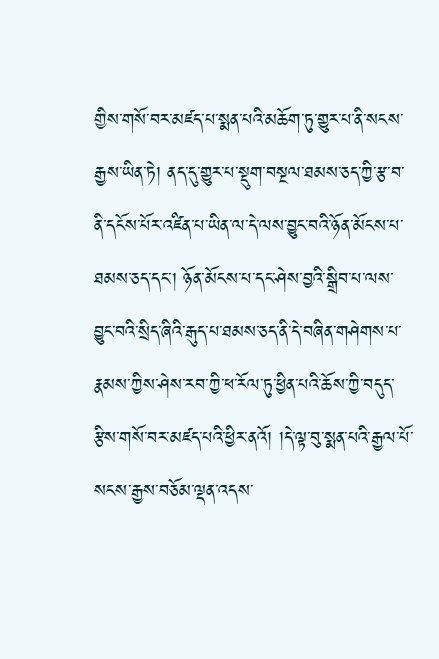གྱིས་གསོ་བར་མཛད་པ་སྨན་པའི་མཆོག་ཏུ་གྱུར་པ་ནི་སངས་རྒྱས་ཡིན་ཏེ། ནད་དུ་གྱུར་པ་སྡུག་བསྔལ་ཐམས་ཅད་ཀྱི་རྩ་བ་ནི་དངོས་པོར་འཛིན་པ་ཡིན་ལ་དེ་ལས་བྱུང་བའི་ཉོན་མོངས་པ་ཐམས་ཅད་དང་། ཉོན་མོངས་པ་དང་ཤེས་བྱའི་སྒྲིབ་པ་ལས་བྱུང་བའི་སྲིད་ཞིའི་རྒུད་པ་ཐམས་ཅད་ནི་དེ་བཞིན་གཤེགས་པ་རྣམས་ཀྱིས་ཤེས་རབ་ཀྱི་ཕ་རོལ་ཏུ་ཕྱིན་པའི་ཆོས་ཀྱི་བདུད་རྩིས་གསོ་བར་མཛད་པའི་ཕྱིར་ནའོ། །དེ་ལྟ་བུ་སྨན་པའི་རྒྱལ་པོ་སངས་རྒྱས་བཅོམ་ལྡན་འདས་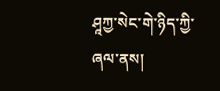ཤཱཀྱ་སེང་གེ་ཉིད་ཀྱི་ཞལ་ནས།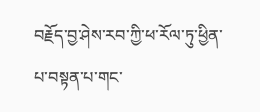བརྗོད་བྱ་ཤེས་རབ་ཀྱི་ཕ་རོལ་ཏུ་ཕྱིན་པ་བསྟན་པ་གང་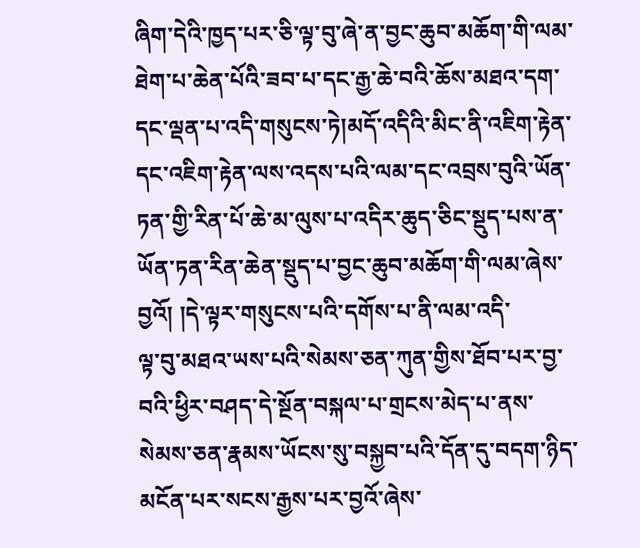ཞིག་དེའི་ཁྱད་པར་ཅི་ལྟ་བུ་ཞེ་ན་བྱང་ཆུབ་མཆོག་གི་ལམ་ཐེག་པ་ཆེན་པོའི་ཟབ་པ་དང་རྒྱ་ཆེ་བའི་ཆོས་མཐའ་དག་དང་ལྡན་པ་འདི་གསུངས་ཏེ།མདོ་འདིའི་མིང་ནི་འཇིག་རྟེན་དང་འཇིག་རྟེན་ལས་འདས་པའི་ལམ་དང་འབྲས་བུའི་ཡོན་ཏན་གྱི་རིན་པོ་ཆེ་མ་ལུས་པ་འདིར་ཆུད་ཅིང་སྡུད་པས་ན་ཡོན་ཏན་རིན་ཆེན་སྡུད་པ་བྱང་ཆུབ་མཆོག་གི་ལམ་ཞེས་བྱའོ། །དེ་ལྟར་གསུངས་པའི་དགོས་པ་ནི་ལམ་འདི་
ལྟ་བུ་མཐའ་ཡས་པའི་སེམས་ཅན་ཀུན་གྱིས་ཐོབ་པར་བྱ་བའི་ཕྱིར་བཤད་དེ་སྔོན་བསྐལ་པ་གྲངས་མེད་པ་ནས་སེམས་ཅན་རྣམས་ཡོངས་སུ་བསྐྱབ་པའི་དོན་དུ་བདག་ཉིད་མངོན་པར་སངས་རྒྱས་པར་བྱའོ་ཞེས་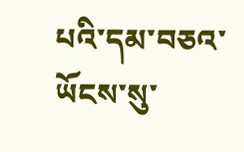པའི་དམ་བཅའ་ཡོངས་སུ་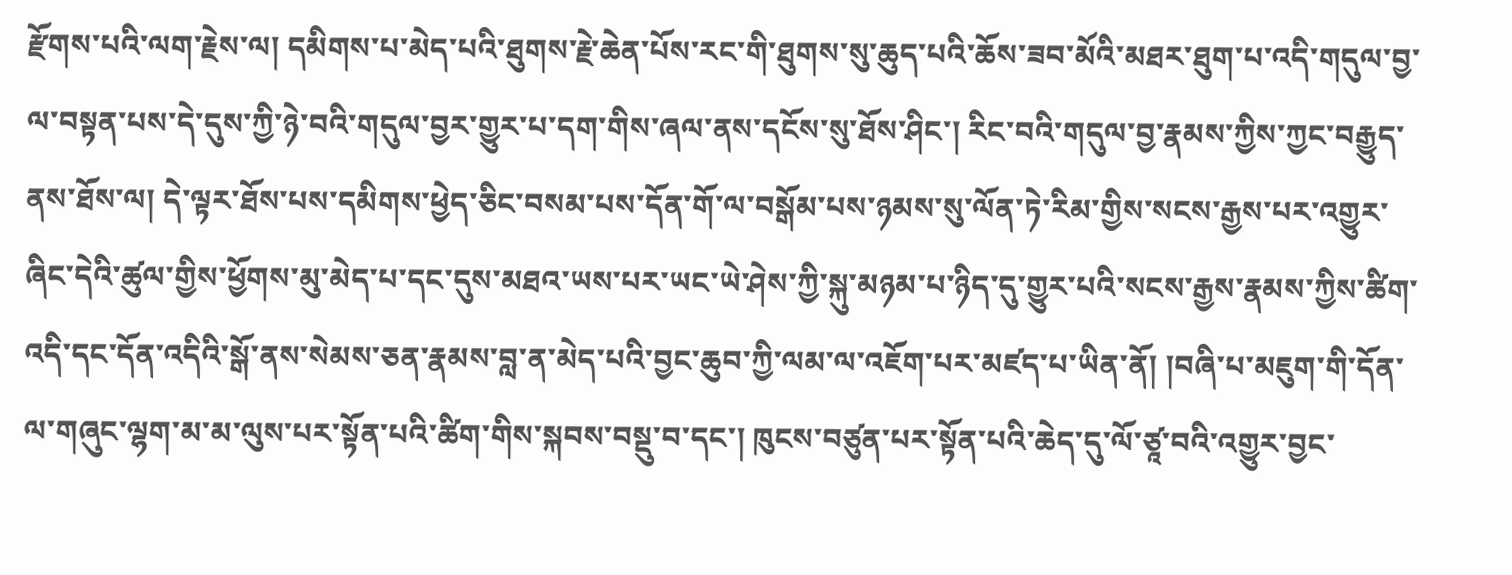རྫོགས་པའི་ལག་རྗེས་ལ། དམིགས་པ་མེད་པའི་ཐུགས་རྗེ་ཆེན་པོས་རང་གི་ཐུགས་སུ་ཆུད་པའི་ཆོས་ཟབ་མོའི་མཐར་ཐུག་པ་འདི་གདུལ་བྱ་ལ་བསྟན་པས་དེ་དུས་ཀྱི་ཉེ་བའི་གདུལ་བྱར་གྱུར་པ་དག་གིས་ཞལ་ནས་དངོས་སུ་ཐོས་ཤིང་། རིང་བའི་གདུལ་བྱ་རྣམས་ཀྱིས་ཀྱང་བརྒྱུད་ནས་ཐོས་ལ། དེ་ལྟར་ཐོས་པས་དམིགས་ཕྱེད་ཅིང་བསམ་པས་དོན་གོ་ལ་བསྒོམ་པས་ཉམས་སུ་ལོན་ཏེ་རིམ་གྱིས་སངས་རྒྱས་པར་འགྱུར་ཞིང་དེའི་ཚུལ་གྱིས་ཕྱོགས་མུ་མེད་པ་དང་དུས་མཐའ་ཡས་པར་ཡང་ཡེ་ཤེས་ཀྱི་སྐུ་མཉམ་པ་ཉིད་དུ་གྱུར་པའི་སངས་རྒྱས་རྣམས་ཀྱིས་ཚིག་འདི་དང་དོན་འདིའི་སྒོ་ནས་སེམས་ཅན་རྣམས་བླ་ན་མེད་པའི་བྱང་ཆུབ་ཀྱི་ལམ་ལ་འཇོག་པར་མཛད་པ་ཡིན་ནོ། །བཞི་པ་མཇུག་གི་དོན་ལ་གཞུང་ལྷག་མ་མ་ལུས་པར་སྟོན་པའི་ཚིག་གིས་སྐབས་བསྡུ་བ་དང་། ཁུངས་བཙུན་པར་སྟོན་པའི་ཆེད་དུ་ལོ་ཙཱ་བའི་འགྱུར་བྱང་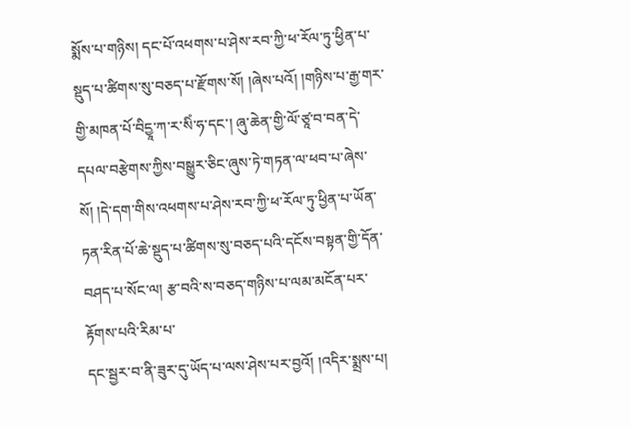སྨོས་པ་གཉིས། དང་པོ་འཕགས་པ་ཤེས་རབ་ཀྱི་ཕ་རོལ་ཏུ་ཕྱིན་པ་སྡུད་པ་ཚིགས་སུ་བཅད་པ་རྫོགས་སོ། །ཞེས་པའོ། །གཉིས་པ་རྒྱ་གར་གྱི་མཁན་པོ་བིདྱཱ་ཀ་ར་སིཾ་ཧ་དང་། ཞུ་ཆེན་གྱི་ལོ་ཙཱ་བ་བན་དེ་དཔལ་བརྩེགས་ཀྱིས་བསྒྱུར་ཅིང་ཞུས་ཏེ་གཏན་ལ་ཕབ་པ་ཞེས་སོ། །དེ་དག་གིས་འཕགས་པ་ཤེས་རབ་ཀྱི་ཕ་རོལ་ཏུ་ཕྱིན་པ་ཡོན་ཏན་རིན་པོ་ཆེ་སྡུད་པ་ཚིགས་སུ་བཅད་པའི་དངོས་བསྟན་གྱི་དོན་བཤད་པ་སོང་ལ། རྩ་བའི་ས་བཅད་གཉིས་པ་ལམ་མངོན་པར་རྟོགས་པའི་རིམ་པ་
དང་སྦྱར་བ་ནི་ཟུར་དུ་ཡོད་པ་ལས་ཤེས་པར་བྱའོ། །འདིར་སྨྲས་པ།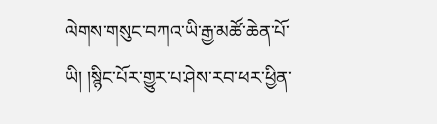ལེགས་གསུང་བཀའ་ཡི་རྒྱ་མཚོ་ཆེན་པོ་ཡི། །སྙིང་པོར་གྱུར་པ་ཤེས་རབ་ཕར་ཕྱིན་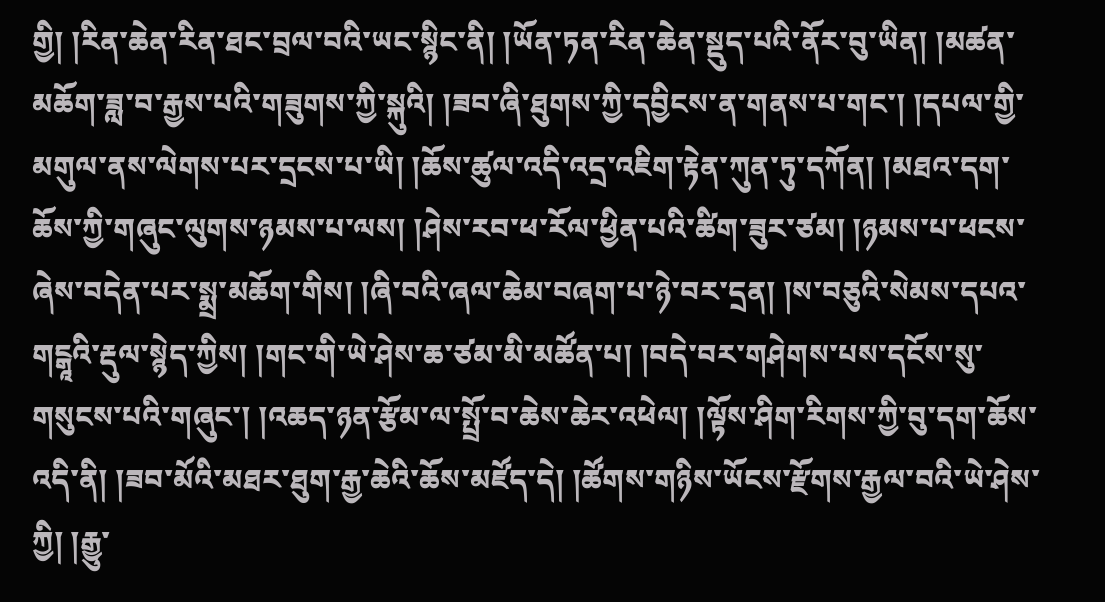གྱི། །རིན་ཆེན་རིན་ཐང་བྲལ་བའི་ཡང་སྙིང་ནི། །ཡོན་ཏན་རིན་ཆེན་སྡུད་པའི་ནོར་བུ་ཡིན། །མཚན་མཆོག་ཟླ་བ་རྒྱས་པའི་གཟུགས་ཀྱི་སྐུའི། །ཟབ་ཞི་ཐུགས་ཀྱི་དབྱིངས་ན་གནས་པ་གང་། །དཔལ་གྱི་མགུལ་ནས་ལེགས་པར་དྲངས་པ་ཡི། །ཆོས་ཚུལ་འདི་འདྲ་འཇིག་རྟེན་ཀུན་ཏུ་དཀོན། །མཐའ་དག་ཆོས་ཀྱི་གཞུང་ལུགས་ཉམས་པ་ལས། །ཤེས་རབ་ཕ་རོལ་ཕྱིན་པའི་ཚིག་ཟུར་ཙམ། །ཉམས་པ་ཕངས་ཞེས་བདེན་པར་སྨྲ་མཆོག་གིས། །ཞི་བའི་ཞལ་ཆེམ་བཞག་པ་ཉེ་བར་དྲན། །ས་བཅུའི་སེམས་དཔའ་གངྒཱའི་རྡུལ་སྙེད་ཀྱིས། །གང་གི་ཡེ་ཤེས་ཆ་ཙམ་མི་མཚོན་པ། །བདེ་བར་གཤེགས་པས་དངོས་སུ་གསུངས་པའི་གཞུང་། །འཆད་ཉན་རྩོམ་ལ་སྤྲོ་བ་ཆེས་ཆེར་འཕེལ། །ལྟོས་ཤིག་རིགས་ཀྱི་བུ་དག་ཆོས་འདི་ནི། །ཟབ་མོའི་མཐར་ཐུག་རྒྱ་ཆེའི་ཆོས་མཛོད་དེ། །ཚོགས་གཉིས་ཡོངས་རྫོགས་རྒྱལ་བའི་ཡེ་ཤེས་ཀྱི། །རྒྱུ་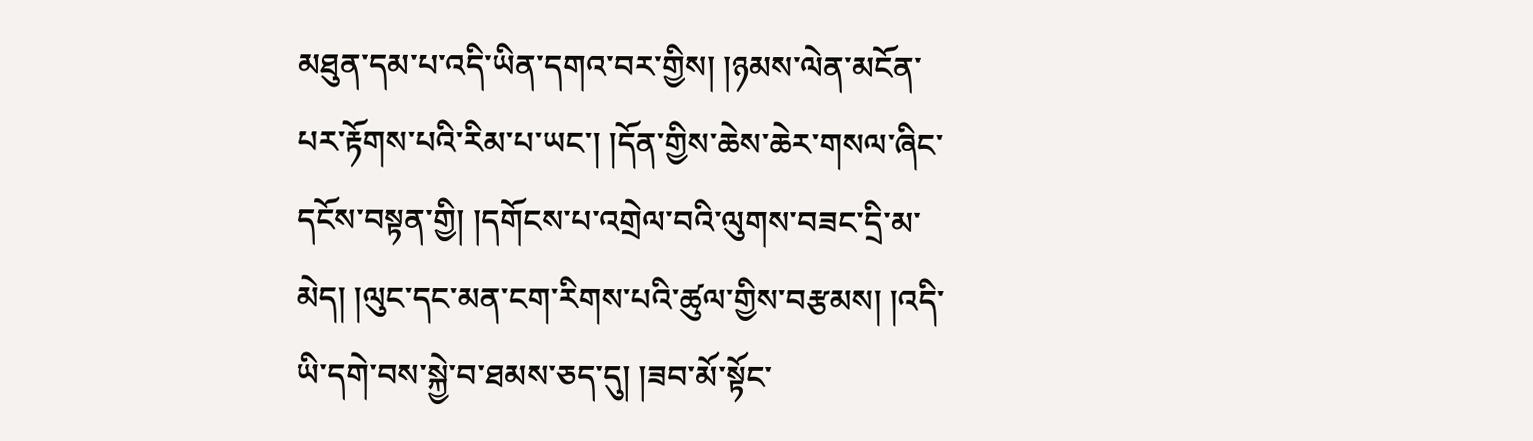མཐུན་དམ་པ་འདི་ཡིན་དགའ་བར་གྱིས། །ཉམས་ལེན་མངོན་པར་རྟོགས་པའི་རིམ་པ་ཡང་། །དོན་གྱིས་ཆེས་ཆེར་གསལ་ཞིང་དངོས་བསྟན་གྱི། །དགོངས་པ་འགྲེལ་བའི་ལུགས་བཟང་དྲི་མ་མེད། །ལུང་དང་མན་ངག་རིགས་པའི་ཚུལ་གྱིས་བརྩམས། །འདི་ཡི་དགེ་བས་སྐྱེ་བ་ཐམས་ཅད་དུ། །ཟབ་མོ་སྟོང་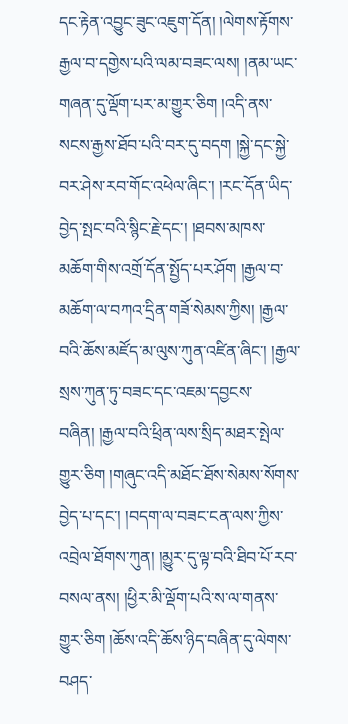དང་རྟེན་འབྱུང་ཟུང་འཇུག་དོན། །ལེགས་རྟོགས་རྒྱལ་བ་དགྱེས་པའི་ལམ་བཟང་ལས། །ནམ་ཡང་གཞན་དུ་ལྡོག་པར་མ་གྱུར་ཅིག །འདི་ནས་སངས་རྒྱས་ཐོབ་པའི་བར་དུ་བདག །སྐྱེ་དང་སྐྱེ་བར་ཤེས་རབ་གོང་འཕེལ་ཞིང་། །རང་དོན་ཡིད་
བྱེད་སྤང་བའི་སྙིང་རྗེ་དང་། །ཐབས་མཁས་མཆོག་གིས་འགྲོ་དོན་སྤྱོད་པར་ཤོག །རྒྱལ་བ་མཆོག་ལ་བཀའ་དྲིན་གཟོ་སེམས་ཀྱིས། །རྒྱལ་བའི་ཆོས་མཛོད་མ་ལུས་ཀུན་འཛིན་ཞིང་། །རྒྱལ་སྲས་ཀུན་ཏུ་བཟང་དང་འཇམ་དབྱངས་བཞིན། །རྒྱལ་བའི་ཕྲིན་ལས་སྲིད་མཐར་སྤེལ་གྱུར་ཅིག །གཞུང་འདི་མཐོང་ཐོས་སེམས་སོགས་བྱེད་པ་དང་། །བདག་ལ་བཟང་ངན་ལས་ཀྱིས་འབྲེལ་ཐོགས་ཀུན། །མྱུར་དུ་ལྟ་བའི་ཐིབ་པོ་རབ་བསལ་ནས། །ཕྱིར་མི་ལྡོག་པའི་ས་ལ་གནས་གྱུར་ཅིག །ཆོས་འདི་ཆོས་ཉིད་བཞིན་དུ་ལེགས་བཤད་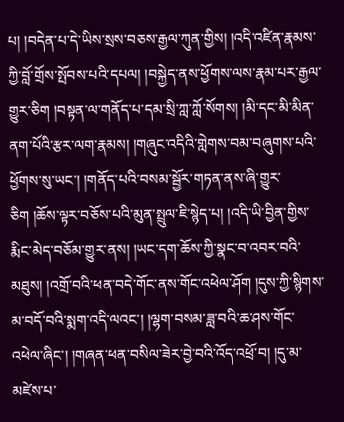པ། །བདེན་པ་དེ་ཡིས་སྲས་བཅས་རྒྱལ་ཀུན་གྱིས། །འདི་འཛིན་རྣམས་ཀྱི་བློ་གྲོས་སྤོབས་པའི་དཔལ། །བསྐྱེད་ནས་ཕྱོགས་ལས་རྣམ་པར་རྒྱལ་གྱུར་ཅིག །བསྟན་ལ་གནོད་པ་དམ་སྲི་ཀླ་ཀློ་སོགས། །མི་དང་མི་མིན་ནག་པོའི་རྩར་ལག་རྣམས། །གཞུང་འདིའི་གླེགས་བམ་བཞུགས་པའི་ཕྱོགས་སུ་ཡང་། །གནོད་པའི་བསམ་སྦྱོར་གཏན་ནས་ཞི་གྱུར་ཅིག །ཆོས་ལྟར་བཅོས་པའི་མུན་སྤྲུལ་ཇི་སྙེད་པ། །འདི་ཡི་བྱིན་གྱིས་རྨིང་མེད་བཅོམ་གྱུར་ནས། །ཡང་དག་ཆོས་ཀྱི་སྣང་བ་འབར་བའི་མཐུས། །འགྲོ་བའི་ཕན་བདེ་གོང་ནས་གོང་འཕེལ་ཤོག །དུས་ཀྱི་སྙིགས་མ་བདོ་བའི་སྨག་འདི་ལའང་། །ལྷག་བསམ་ཟླ་བའི་ཆ་ཤས་གོང་འཕེལ་ཞིང་། །གཞན་ཕན་བསིལ་ཟེར་བྱེ་བའི་འོད་འཕྲོ་བ། །དུ་མ་མཛེས་པ་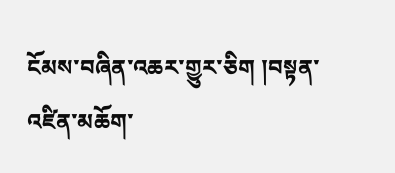ངོམས་བཞིན་འཆར་གྱུར་ཅིག །བསྟན་འཛིན་མཆོག་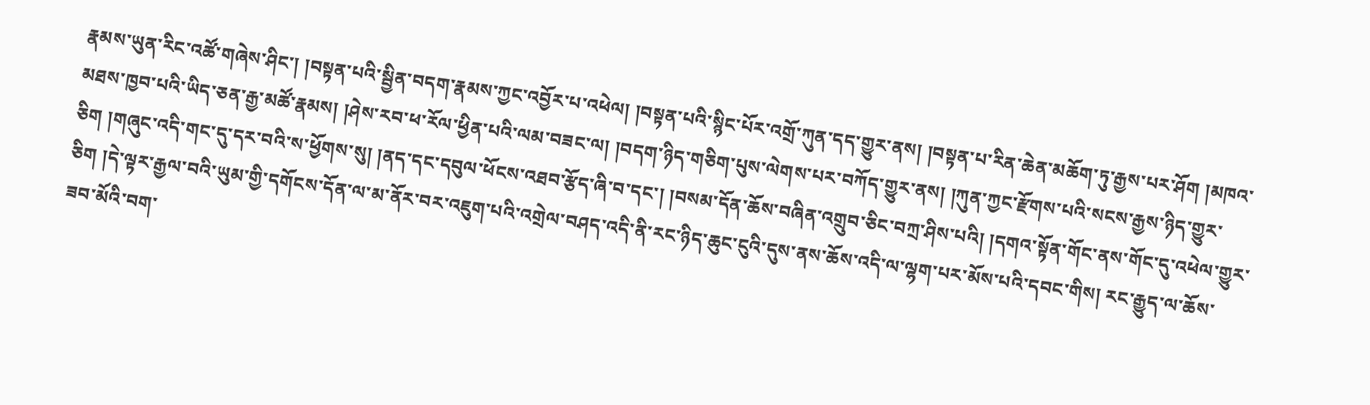རྣམས་ཡུན་རིང་འཚོ་གཞེས་ཤིང་། །བསྟན་པའི་སྦྱིན་བདག་རྣམས་ཀྱང་འབྱོར་པ་འཕེལ། །བསྟན་པའི་སྙིང་པོར་འགྲོ་ཀུན་དད་གྱུར་ནས། །བསྟན་པ་རིན་ཆེན་མཆོག་ཏུ་རྒྱས་པར་ཤོག །མཁའ་
མཐས་ཁྱབ་པའི་ཡིད་ཅན་རྒྱ་མཚོ་རྣམས། །ཤེས་རབ་ཕ་རོལ་ཕྱིན་པའི་ལམ་བཟང་ལ། །བདག་ཉིད་གཅིག་པུས་ལེགས་པར་བཀོད་གྱུར་ནས། །ཀུན་ཀྱང་རྫོགས་པའི་སངས་རྒྱས་ཉིད་གྱུར་ཅིག །གཞུང་འདི་གང་དུ་དར་བའི་ས་ཕྱོགས་སུ། །ནད་དང་དབུལ་ཕོངས་འཐབ་རྩོད་ཞི་བ་དང་། །བསམ་དོན་ཆོས་བཞིན་འགྲུབ་ཅིང་བཀྲ་ཤིས་པའི། །དགའ་སྟོན་གོང་ནས་གོང་དུ་འཕེལ་གྱུར་ཅིག །དེ་ལྟར་རྒྱལ་བའི་ཡུམ་གྱི་དགོངས་དོན་ལ་མ་ནོར་བར་འཇུག་པའི་འགྲེལ་བཤད་འདི་ནི་རང་ཉིད་ཆུང་ངུའི་དུས་ནས་ཆོས་འདི་ལ་ལྷག་པར་མོས་པའི་དབང་གིས། རང་རྒྱུད་ལ་ཆོས་ཟབ་མོའི་བག་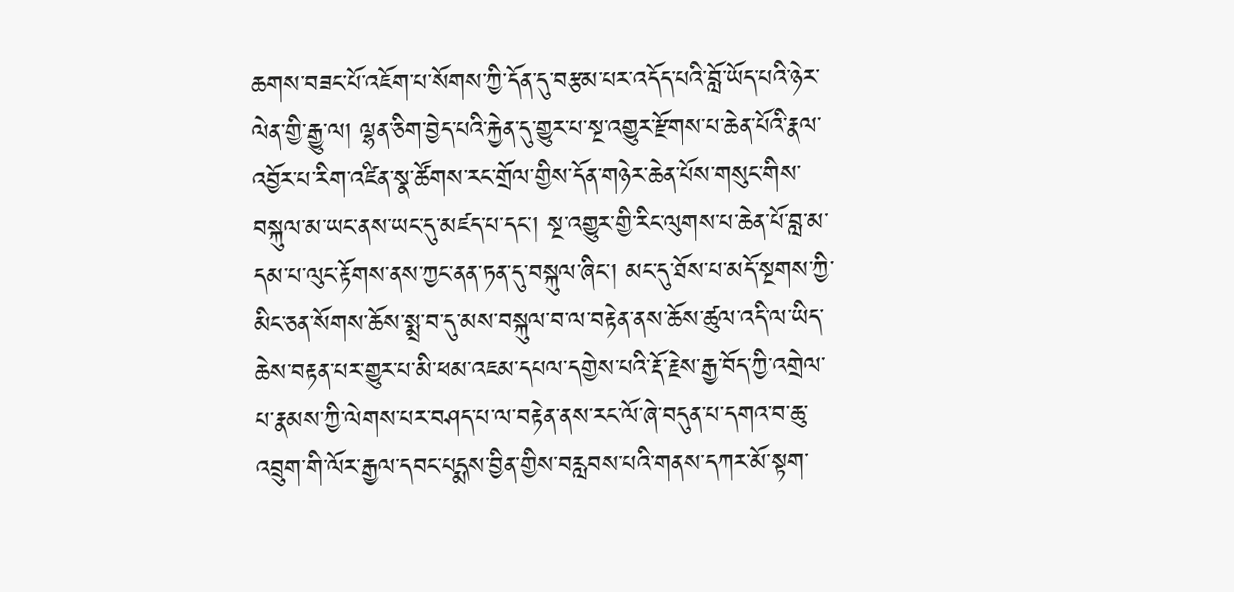ཆགས་བཟང་པོ་འཇོག་པ་སོགས་ཀྱི་དོན་དུ་བརྩམ་པར་འདོད་པའི་བློ་ཡོད་པའི་ཉེར་ལེན་གྱི་རྒྱུ་ལ། ལྷན་ཅིག་བྱེད་པའི་རྐྱེན་དུ་གྱུར་པ་སྔ་འགྱུར་རྫོགས་པ་ཆེན་པོའི་རྣལ་འབྱོར་པ་རིག་འཛིན་སྣ་ཚོགས་རང་གྲོལ་གྱིས་དོན་གཉེར་ཆེན་པོས་གསུང་གིས་བསྐུལ་མ་ཡང་ནས་ཡང་དུ་མཛད་པ་དང་། སྔ་འགྱུར་གྱི་རིང་ལུགས་པ་ཆེན་པོ་བླ་མ་དམ་པ་ལུང་རྟོགས་ནས་ཀྱང་ནན་ཏན་དུ་བསྐུལ་ཞིང་། མང་དུ་ཐོས་པ་མདོ་སྔགས་ཀྱི་མིང་ཅན་སོགས་ཆོས་སྨྲ་བ་དུ་མས་བསྐུལ་བ་ལ་བརྟེན་ནས་ཆོས་ཚུལ་འདི་ལ་ཡིད་ཆེས་བརྟན་པར་གྱུར་པ་མི་ཕམ་འཇམ་དཔལ་དགྱེས་པའི་རྡོ་རྗེས་རྒྱ་བོད་ཀྱི་འགྲེལ་པ་རྣམས་ཀྱི་ལེགས་པར་བཤད་པ་ལ་བརྟེན་ནས་རང་ལོ་ཞེ་བདུན་པ་དགའ་བ་ཆུ་འབྲུག་གི་ལོར་རྒྱལ་དབང་པདྨས་བྱིན་གྱིས་བརླབས་པའི་གནས་དཀར་མོ་སྟག་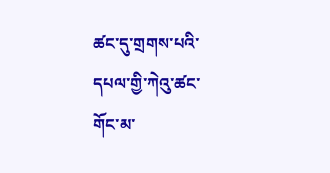ཚང་དུ་གྲགས་པའི་དཔལ་གྱི་ཀེའུ་ཚང་གོང་མ་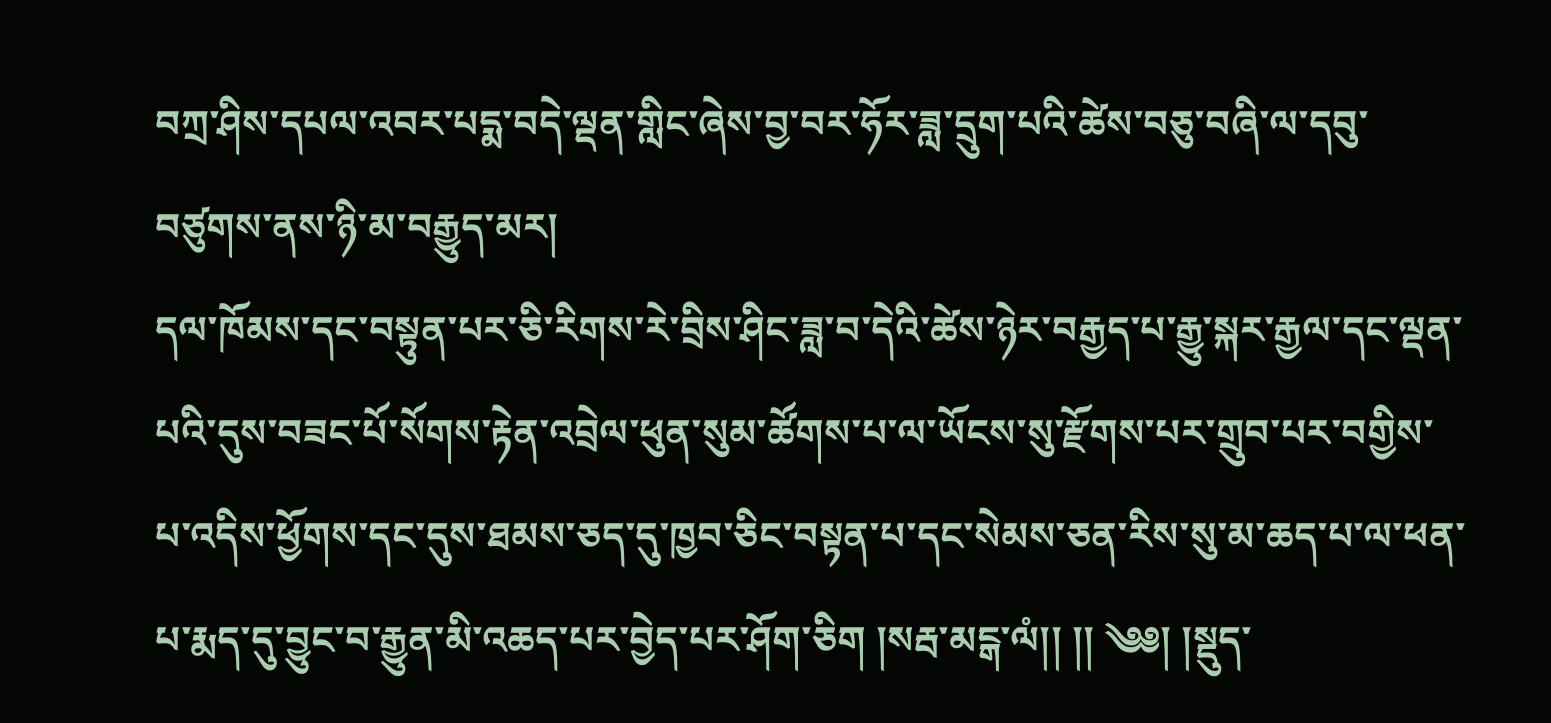བཀྲ་ཤིས་དཔལ་འབར་པདྨ་བདེ་ལྡན་གླིང་ཞེས་བྱ་བར་ཧོར་ཟླ་དྲུག་པའི་ཚེས་བཅུ་བཞི་ལ་དབུ་བཙུགས་ནས་ཉི་མ་བརྒྱུད་མར།
དལ་ཁོམས་དང་བསྟུན་པར་ཅི་རིགས་རེ་བྲིས་ཤིང་ཟླ་བ་དེའི་ཚེས་ཉེར་བརྒྱད་པ་རྒྱུ་སྐར་རྒྱལ་དང་ལྡན་པའི་དུས་བཟང་པོ་སོགས་རྟེན་འབྲེལ་ཕུན་སུམ་ཚོགས་པ་ལ་ཡོངས་སུ་རྫོགས་པར་གྲུབ་པར་བགྱིས་པ་འདིས་ཕྱོགས་དང་དུས་ཐམས་ཅད་དུ་ཁྱབ་ཅིང་བསྟན་པ་དང་སེམས་ཅན་རིས་སུ་མ་ཆད་པ་ལ་ཕན་པ་རྨད་དུ་བྱུང་བ་རྒྱུན་མི་འཆད་པར་བྱེད་པར་ཤོག་ཅིག །སརྦ་མངྒ་ལཾ།། །། ༄༅། །སྡུད་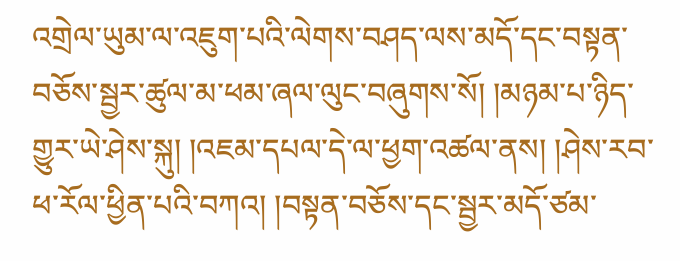འགྲེལ་ཡུམ་ལ་འཇུག་པའི་ལེགས་བཤད་ལས་མདོ་དང་བསྟན་བཅོས་སྦྱར་ཚུལ་མ་ཕམ་ཞལ་ལུང་བཞུགས་སོ། །མཉམ་པ་ཉིད་གྱུར་ཡེ་ཤེས་སྐུ། །འཇམ་དཔལ་དེ་ལ་ཕྱག་འཚལ་ནས། །ཤེས་རབ་ཕ་རོལ་ཕྱིན་པའི་བཀའ། །བསྟན་བཅོས་དང་སྦྱར་མདོ་ཙམ་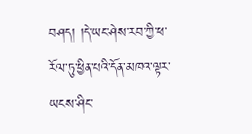བཤད། །དེ་ཡང་ཤེས་རབ་ཀྱི་ཕ་རོལ་ཏུ་ཕྱིན་པའི་དོན་མཁའ་ལྟར་ཡངས་ཤིང་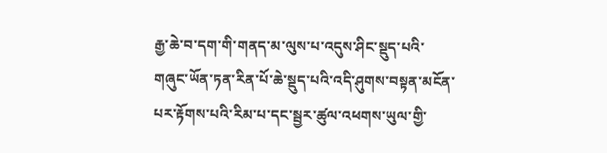རྒྱ་ཆེ་བ་དག་གི་གནད་མ་ལུས་པ་འདུས་ཤིང་སྡུད་པའི་གཞུང་ཡོན་ཏན་རིན་པོ་ཆེ་སྡུད་པའི་འདི་ཤུགས་བསྟན་མངོན་པར་རྟོགས་པའི་རིམ་པ་དང་སྦྱར་ཚུལ་འཕགས་ཡུལ་གྱི་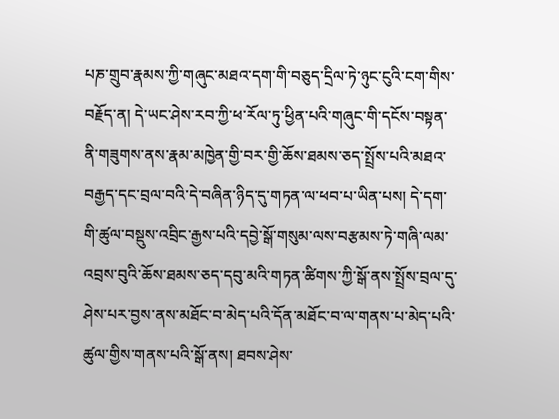པཎ་གྲུབ་རྣམས་ཀྱི་གཞུང་མཐའ་དག་གི་བཅུད་དྲིལ་ཏེ་ཉུང་ངུའི་ངག་གིས་བརྗོད་ན། དེ་ཡང་ཤེས་རབ་ཀྱི་ཕ་རོལ་ཏུ་ཕྱིན་པའི་གཞུང་གི་དངོས་བསྟན་ནི་གཟུགས་ནས་རྣམ་མཁྱེན་གྱི་བར་གྱི་ཆོས་ཐམས་ཅད་སྤྲོས་པའི་མཐའ་བརྒྱད་དང་བྲལ་བའི་དེ་བཞིན་ཉིད་དུ་གཏན་ལ་ཕབ་པ་ཡིན་པས། དེ་དག་གི་ཚུལ་བསྡུས་འབྲིང་རྒྱས་པའི་དབྱེ་སྒོ་གསུམ་ལས་བརྩམས་ཏེ་གཞི་ལམ་འབྲས་བུའི་ཆོས་ཐམས་ཅད་དབུ་མའི་གཏན་ཚིགས་ཀྱི་སྒོ་ནས་སྤྲོས་བྲལ་དུ་ཤེས་པར་བྱས་ནས་མཐོང་བ་མེད་པའི་དོན་མཐོང་བ་ལ་གནས་པ་མེད་པའི་ཚུལ་གྱིས་གནས་པའི་སྒོ་ནས། ཐབས་ཤེས་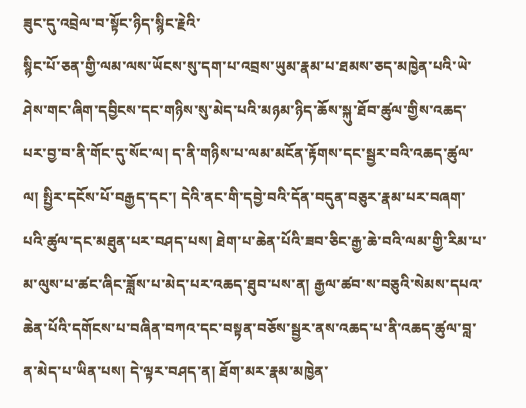ཟུང་དུ་འབྲེལ་བ་སྟོང་ཉིད་སྙིང་རྗེའི་
སྙིང་པོ་ཅན་གྱི་ལམ་ལས་ཡོངས་སུ་དག་པ་འབྲས་ཡུམ་རྣམ་པ་ཐམས་ཅད་མཁྱེན་པའི་ཡེ་ཤེས་གང་ཞིག་དབྱིངས་དང་གཉིས་སུ་མེད་པའི་མཉམ་ཉིད་ཆོས་སྐུ་ཐོབ་ཚུལ་གྱིས་འཆད་པར་བྱ་བ་ནི་གོང་དུ་སོང་ལ། ད་ནི་གཉིས་པ་ལམ་མངོན་རྟོགས་དང་སྦྱར་བའི་འཆད་ཚུལ་ལ། སྤྱིར་དངོས་པོ་བརྒྱད་དང་། དེའི་ནང་གི་དབྱེ་བའི་དོན་བདུན་བཅུར་རྣམ་པར་བཞག་པའི་ཚུལ་དང་མཐུན་པར་བཤད་པས། ཐེག་པ་ཆེན་པོའི་ཟབ་ཅིང་རྒྱ་ཆེ་བའི་ལམ་གྱི་རིམ་པ་མ་ལུས་པ་ཚང་ཞིང་ཟློས་པ་མེད་པར་འཆད་ཐུབ་པས་ན། རྒྱལ་ཚབ་ས་བཅུའི་སེམས་དཔའ་ཆེན་པོའི་དགོངས་པ་བཞིན་བཀའ་དང་བསྟན་བཅོས་སྦྱར་ནས་འཆད་པ་ནི་འཆད་ཚུལ་བླ་ན་མེད་པ་ཡིན་པས། དེ་ལྟར་བཤད་ན། ཐོག་མར་རྣམ་མཁྱེན་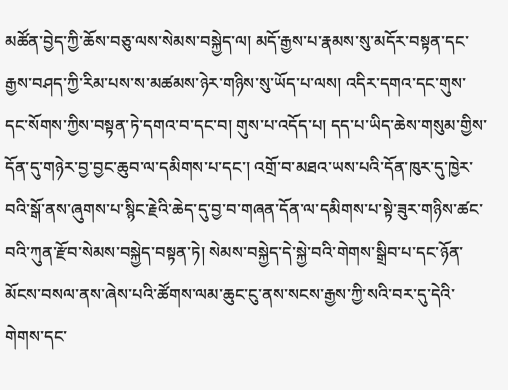མཚོན་བྱེད་ཀྱི་ཆོས་བཅུ་ལས་སེམས་བསྐྱེད་ལ། མདོ་རྒྱས་པ་རྣམས་སུ་མདོར་བསྟན་དང་རྒྱས་བཤད་ཀྱི་རིམ་པས་ས་མཚམས་ཉེར་གཉིས་སུ་ཡོད་པ་ལས། འདིར་དགའ་དང་གུས་དང་སོགས་ཀྱིས་བསྟན་ཏེ་དགའ་བ་དང་བ། གུས་པ་འདོད་པ། དད་པ་ཡིད་ཆེས་གསུམ་གྱིས་དོན་དུ་གཉེར་བྱ་བྱང་ཆུབ་ལ་དམིགས་པ་དང་། འགྲོ་བ་མཐའ་ཡས་པའི་དོན་ཁུར་དུ་ཁྱེར་བའི་སྒོ་ནས་ཞུགས་པ་སྙིང་རྗེའི་ཆེད་དུ་བྱ་བ་གཞན་དོན་ལ་དམིགས་པ་སྟེ་ཟུར་གཉིས་ཚང་བའི་ཀུན་རྫོབ་སེམས་བསྐྱེད་བསྟན་ཏེ། སེམས་བསྐྱེད་དེ་སྐྱེ་བའི་གེགས་སྒྲིབ་པ་དང་ཉོན་མོངས་བསལ་ནས་ཞེས་པའི་ཚོགས་ལམ་ཆུང་ངུ་ནས་སངས་རྒྱས་ཀྱི་སའི་བར་དུ་དེའི་གེགས་དང་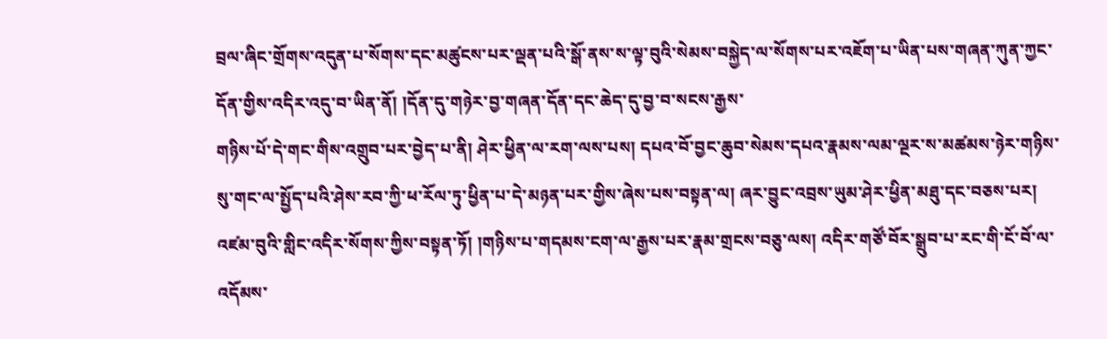བྲལ་ཞིང་གྲོགས་འདུན་པ་སོགས་དང་མཚུངས་པར་ལྡན་པའི་སྒོ་ནས་ས་ལྟ་བུའི་སེམས་བསྐྱེད་ལ་སོགས་པར་འཇོག་པ་ཡིན་པས་གཞན་ཀུན་ཀྱང་དོན་གྱིས་འདིར་འདུ་བ་ཡིན་ནོ། །དོན་དུ་གཉེར་བྱ་གཞན་དོན་དང་ཆེད་དུ་བྱ་བ་སངས་རྒྱས་
གཉིས་པོ་དེ་གང་གིས་འགྲུབ་པར་བྱེད་པ་ནི། ཤེར་ཕྱིན་ལ་རག་ལས་པས། དཔའ་བོ་བྱང་ཆུབ་སེམས་དཔའ་རྣམས་ལམ་ལྔར་ས་མཚམས་ཉེར་གཉིས་སུ་གང་ལ་སྤྱོད་པའི་ཤེས་རབ་ཀྱི་ཕ་རོལ་ཏུ་ཕྱིན་པ་དེ་མཉན་པར་གྱིས་ཞེས་པས་བསྟན་ལ། ཞར་བྱུང་འབྲས་ཡུམ་ཤེར་ཕྱིན་མཐུ་དང་བཅས་པར། འཛམ་བུའི་གླིང་འདིར་སོགས་ཀྱིས་བསྟན་ཏོ། །གཉིས་པ་གདམས་ངག་ལ་རྒྱས་པར་རྣམ་གྲངས་བཅུ་ལས། འདིར་གཙོ་བོར་སྒྲུབ་པ་རང་གི་ངོ་བོ་ལ་འདོམས་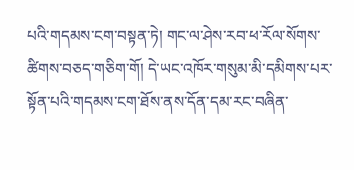པའི་གདམས་ངག་བསྟན་ཏེ། གང་ལ་ཤེས་རབ་ཕ་རོལ་སོགས་ཚིགས་བཅད་གཅིག་གོ། དེ་ཡང་འཁོར་གསུམ་མི་དམིགས་པར་སྟོན་པའི་གདམས་ངག་ཐོས་ནས་དོན་དམ་རང་བཞིན་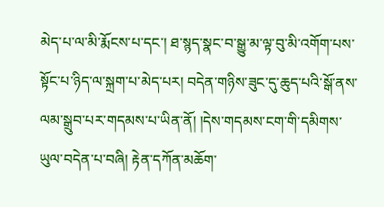མེད་པ་ལ་མི་རྨོངས་པ་དང་། ཐ་སྙད་སྣང་བ་སྒྱུ་མ་ལྟ་བུ་མི་འགོག་པས་སྟོང་པ་ཉིད་ལ་སྐྲག་པ་མེད་པར། བདེན་གཉིས་ཟུང་དུ་ཆུད་པའི་སྒོ་ནས་ལམ་སྒྲུབ་པར་གདམས་པ་ཡིན་ནོ། །དེས་གདམས་ངག་གི་དམིགས་ཡུལ་བདེན་པ་བཞི། རྟེན་དཀོན་མཆོག་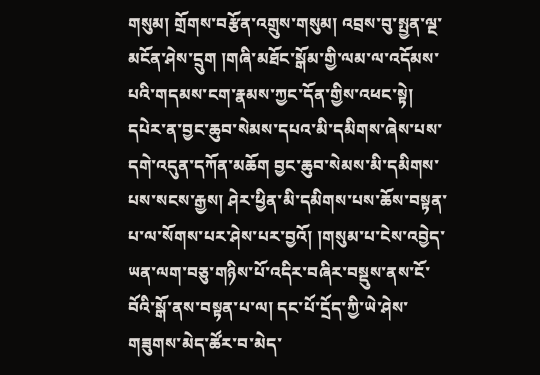གསུམ། གྲོགས་བརྩོན་འགྲུས་གསུམ། འབྲས་བུ་སྤྱན་ལྔ་མངོན་ཤེས་དྲུག །གཞི་མཐོང་སྒོམ་གྱི་ལམ་ལ་འདོམས་པའི་གདམས་ངག་རྣམས་ཀྱང་དོན་གྱིས་འཕང་སྟེ། དཔེར་ན་བྱང་ཆུབ་སེམས་དཔའ་མི་དམིགས་ཞེས་པས་དགེ་འདུན་དཀོན་མཆོག བྱང་ཆུབ་སེམས་མི་དམིགས་པས་སངས་རྒྱས། ཤེར་ཕྱིན་མི་དམིགས་པས་ཆོས་བསྟན་པ་ལ་སོགས་པར་ཤེས་པར་བྱའོ། །གསུམ་པ་ངེས་འབྱེད་ཡན་ལག་བཅུ་གཉིས་པོ་འདིར་བཞིར་བསྡུས་ནས་ངོ་བོའི་སྒོ་ནས་བསྟན་པ་ལ། དང་པོ་དྲོད་ཀྱི་ཡེ་ཤེས་གཟུགས་མེད་ཚོར་བ་མེད་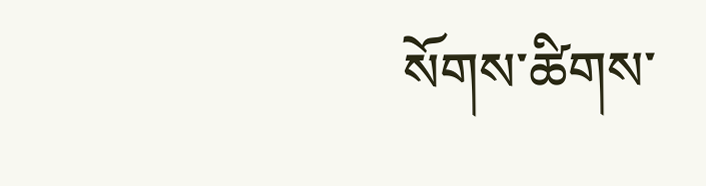སོགས་ཚིགས་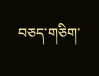བཅད་གཅིག་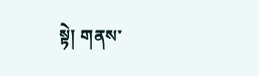སྟེ། གནས་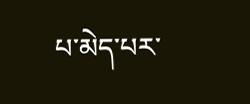པ་མེད་པར་